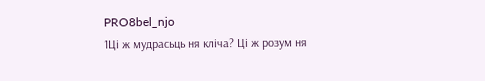PRO8bel_njo
1Ці ж мудрасьць ня кліча? Ці ж розум ня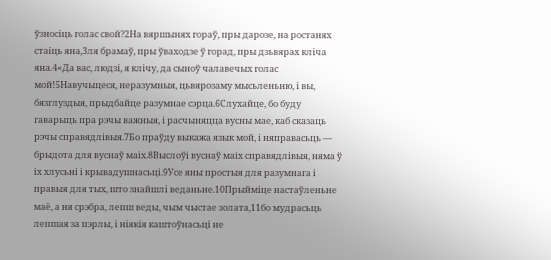ўзносіць голас свой?2На вяршынях гораў, пры дарозе, на ростанях стаіць яна,3ля брамаў, пры ўваходзе ў горад, пры дзьвярах кліча яна.4«Да вас, людзі, я клічу, да сыноў чалавечых голас мой!5Навучыцеся, неразумныя, цьвярозаму мысьленьню, і вы, бязглуздыя, прыдбайце разумнае сэрца.6Слухайце, бо буду гаварыць пра рэчы важныя, і расчыняцца вусны мае, каб сказаць рэчы справядлівыя.7Бо праўду выкажа язык мой, і няправасьць — брыдота для вуснаў маіх.8Выслоўі вуснаў маіх справядлівыя, няма ў іх хлусьні і крывадушнасьці.9Усе яны простыя для разумнага і правыя для тых, што знайшлі веданьне.10Прыйміце настаўленьне маё, а ня срэбра, лепш веды, чым чыстае золата,11бо мудрасьць лепшая за пэрлы, і ніякія каштоўнасьці не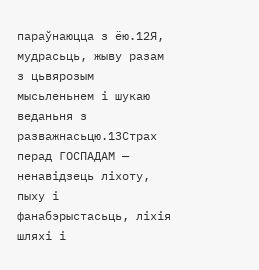параўнаюцца з ёю.12Я, мудрасьць, жыву разам з цьвярозым мысьленьнем і шукаю веданьня з разважнасьцю.13Страх перад ГОСПАДАМ — ненавідзець ліхоту, пыху і фанабэрыстасьць, ліхія шляхі і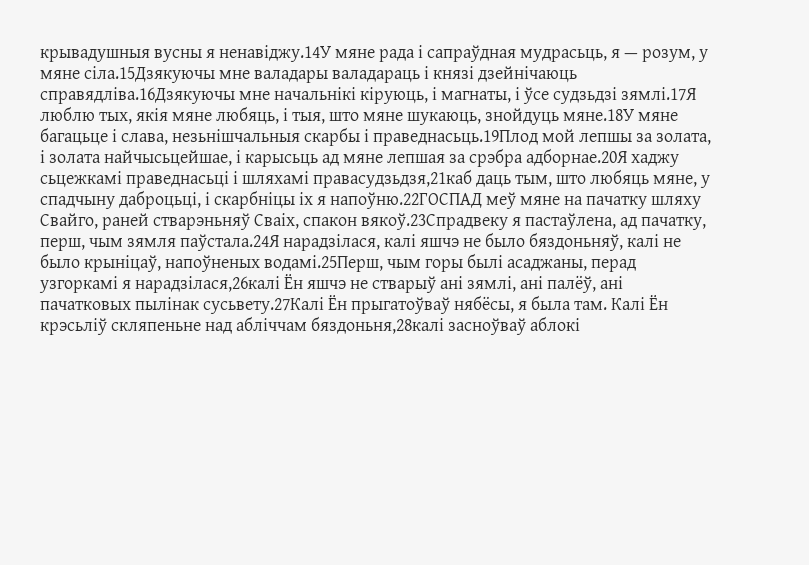крывадушныя вусны я ненавіджу.14У мяне рада і сапраўдная мудрасьць, я — розум, у мяне сіла.15Дзякуючы мне валадары валадараць і князі дзейнічаюць справядліва.16Дзякуючы мне начальнікі кіруюць, і магнаты, і ўсе судзьдзі зямлі.17Я люблю тых, якія мяне любяць, і тыя, што мяне шукаюць, знойдуць мяне.18У мяне багацьце і слава, незьнішчальныя скарбы і праведнасьць.19Плод мой лепшы за золата, і золата найчысьцейшае, і карысьць ад мяне лепшая за срэбра адборнае.20Я хаджу сьцежкамі праведнасьці і шляхамі правасудзьдзя,21каб даць тым, што любяць мяне, у спадчыну даброцьці, і скарбніцы іх я напоўню.22ГОСПАД меў мяне на пачатку шляху Свайго, раней стварэньняў Сваіх, спакон вякоў.23Спрадвеку я пастаўлена, ад пачатку, перш, чым зямля паўстала.24Я нарадзілася, калі яшчэ не было бяздоньняў, калі не было крыніцаў, напоўненых водамі.25Перш, чым горы былі асаджаны, перад узгоркамі я нарадзілася,26калі Ён яшчэ не стварыў ані зямлі, ані палёў, ані пачатковых пылінак сусьвету.27Калі Ён прыгатоўваў нябёсы, я была там. Калі Ён крэсьліў скляпеньне над абліччам бяздоньня,28калі засноўваў аблокі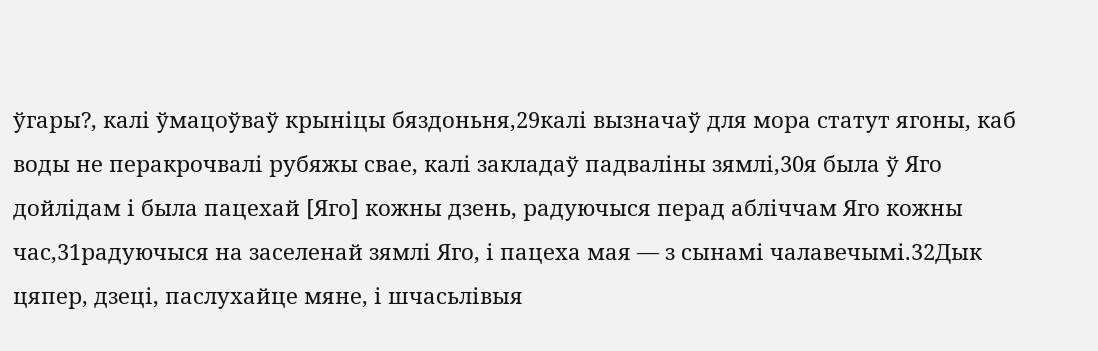ўгары?, калі ўмацоўваў крыніцы бяздоньня,29калі вызначаў для мора статут ягоны, каб воды не перакрочвалі рубяжы свае, калі закладаў падваліны зямлі,30я была ў Яго дойлідам і была пацехай [Яго] кожны дзень, радуючыся перад абліччам Яго кожны час,31радуючыся на заселенай зямлі Яго, і пацеха мая — з сынамі чалавечымі.32Дык цяпер, дзеці, паслухайце мяне, і шчасьлівыя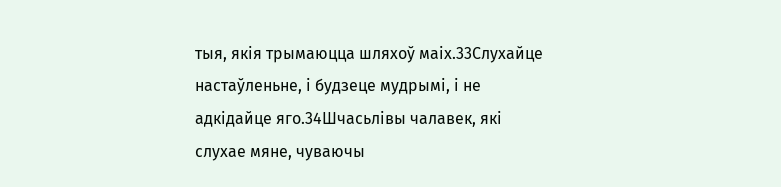тыя, якія трымаюцца шляхоў маіх.33Слухайце настаўленьне, і будзеце мудрымі, і не адкідайце яго.34Шчасьлівы чалавек, які слухае мяне, чуваючы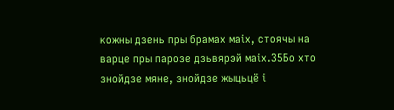кожны дзень пры брамах маіх, стоячы на варце пры парозе дзьвярэй маіх.35Бо хто знойдзе мяне, знойдзе жыцьцё і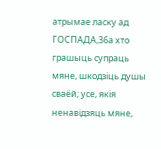атрымае ласку ад ГОСПАДА,36а хто грашыць супраць мяне, шкодзіць душы сваёй; усе, якія ненавідзяць мяне,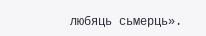любяць сьмерць».